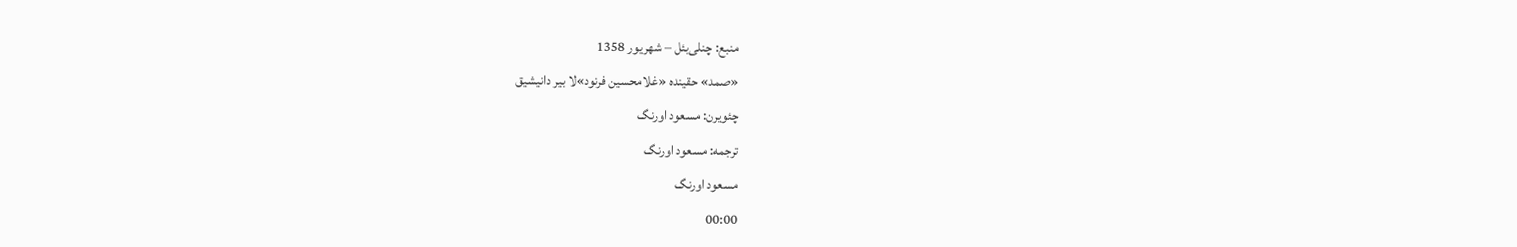منبع: چنلی‌بئل‌ – شهریور 1358
«صمد» حقینده «غلامحسین فرنود»لا بیر دانیشیق
چئویرن: مسعود اورنگ
ترجمه: مسعود اورنگ
مسعود اورنگ
00:00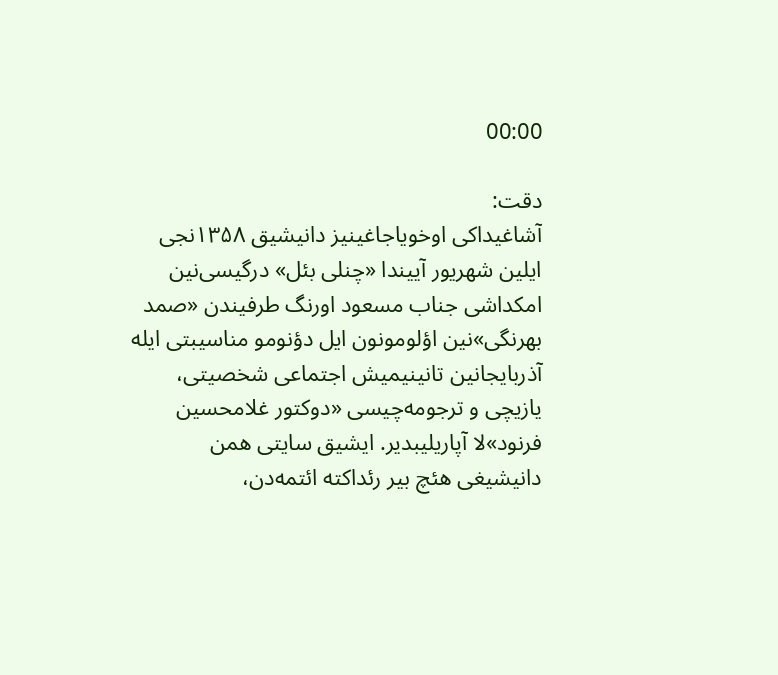00:00

دقت:
آشاغیداکی اوخویاجاغینیز دانیشیق ۱۳۵۸نجی ایلین شهریور آییندا «چنلی بئل» درگیسی‌نین امکداشی جناب مسعود اورنگ طرفیندن «صمد بهرنگی»نین اؤلومونون ایل دؤنومو مناسیبتی ایله آذربایجانین تانینیمیش اجتماعی شخصیتی، یازیچی و ترجومه‌چیسی «دوکتور غلامحسین فرنود»لا آپاریلیبدیر. ایشیق سایتی همن دانیشیغی هئچ بیر رئداکته ائتمه‌دن،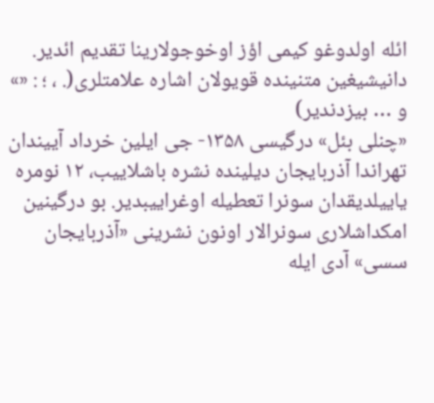ائله اولدوغو کیمی اؤز اوخوجولارینا تقدیم ائدیر. دانیشیغین متنینده قویولان اشاره علامتلری(. ، ؛ : «» و … بیزدندیر)
«چنلی بئل» درگیسی ۱۳۵۸- جی ایلین خرداد آییندان تهراندا آذربایجان دیلینده نشره باشلاییب، ۱۲ نومره یاییلدیقدان سونرا تعطیله اوغراییبدیر. بو درگینین امکداشلاری سونرالار اونون نشرینی «آذربایجان سسی» آدی ایله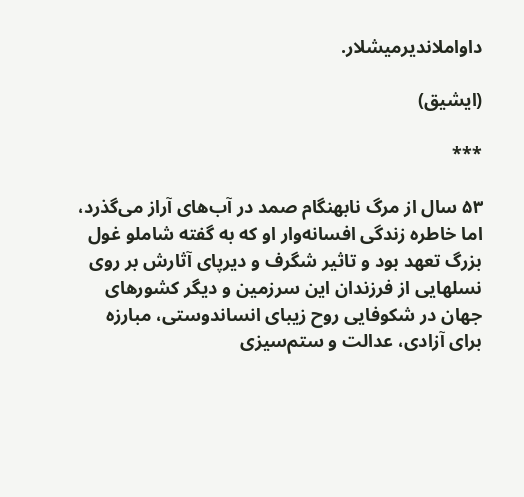داواملاندیرمیشلار.

(ایشیق)

***

۵۳ سال از مرگ نابهنگام صمد در آب‌های آراز می‌گذرد، اما خاطره زندگی افسانه‌وار او که به گفته شاملو غول بزرگ تعهد بود و تاثیر شگرف و دیرپای آثارش بر روی نسلهایی از فرزندان این سرزمین و دیگر کشورهای جهان در شکوفایی روح زیبای انساندوستی، مبارزه برای آزادی، عدالت و ستم‌سیزی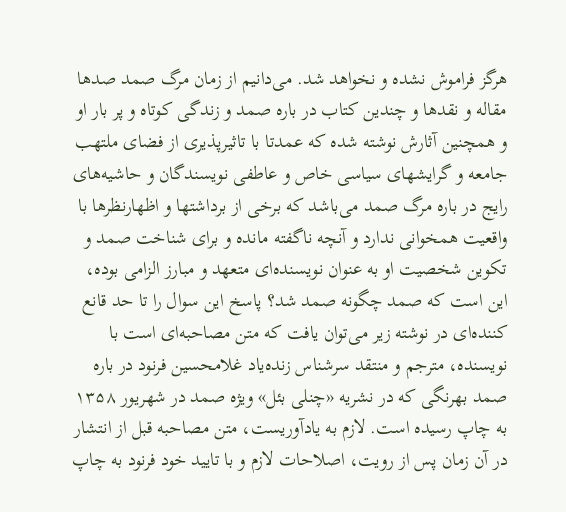هرگز فراموش نشده و نخواهد شد. می‌دانیم از زمان مرگ صمد صدها مقاله و نقدها و چندین کتاب در باره صمد و زندگی کوتاه و پر بار او و همچنین آثارش نوشته شده که عمدتا با تاثیرپذیری از فضای ملتهب جامعه و گرایشهای سیاسی خاص و عاطفی نویسندگان و حاشیه‌های رایج در باره مرگ صمد می‌باشد که برخی از برداشتها و اظهارنظرها با واقعیت همخوانی ندارد و آنچه ناگفته مانده و برای شناخت صمد و تکوین شخصیت او به عنوان نویسنده‌ای متعهد و مبارز الزامی بوده، این است که صمد چگونه صمد شد؟ پاسخ این سوال را تا حد قانع کننده‌ای در نوشته زیر می‌توان یافت که متن مصاحبه‌ای است با نویسنده، مترجم و منتقد سرشناس زنده‌یاد غلامحسین فرنود در باره صمد بهرنگی که در نشریه «چنلی بئل» ویژه صمد در شهریور ۱۳۵۸ به چاپ رسیده است. لازم به یادآوریست، متن مصاحبه قبل از انتشار در آن زمان پس از رویت، اصلاحات لازم و با تایید خود فرنود به چاپ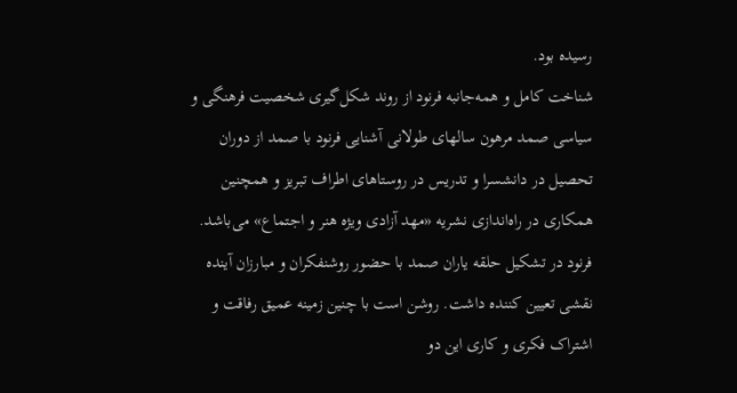رسیده بود.
شناخت کامل و همه‌جانبه فرنود از روند شکل‌گیری شخصیت فرهنگی و سیاسی صمد مرهون سالهای طولانی آشنایی فرنود با صمد از دوران تحصیل در دانشسرا و تدریس در روستاهای اطراف تبریز و همچنین همکاری در راه‌اندازی نشریه «مهد آزادی ویژه هنر و اجتماع» می‌باشد.
فرنود در تشکیل حلقه یاران صمد با حضور روشنفکران و مبارزان آینده نقشی تعیین کننده داشت. روشن است با چنین زمینه عمیق رفاقت و اشتراک فکری و کاری این دو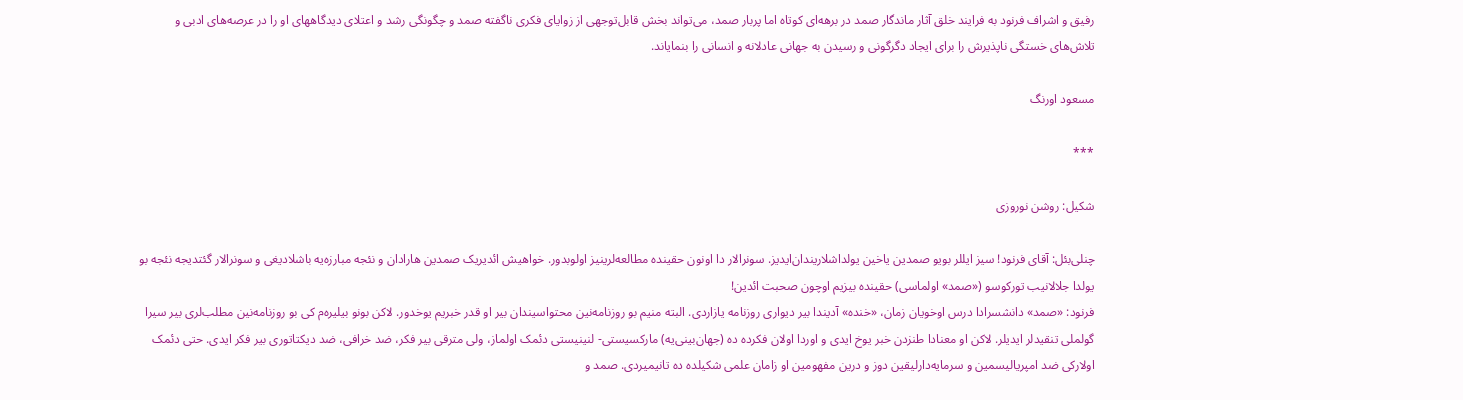رفیق و اشراف فرنود به فرایند خلق آثار ماندگار صمد در برهه‌ای کوتاه اما پربار صمد، می‌تواند بخش قابل‌توجهی از زوایای فکری ناگفته صمد و چگونگی رشد و اعتلای دیدگاههای او را در عرصه‌های ادبی و تلاش‌های خستگی ناپذیرش را برای ایجاد دگرگونی و رسیدن به جهانی عادلانه و انسانی را بنمایاند.

مسعود اورنگ

***

شکیل: روشن نوروزی

چنلی‌بئل‌: آقای فرنود! سیز ایللر بویو صمدین یاخین یولداشلاریندان‌ایدیز. سونرالار دا اونون حقینده مطالعه‌لرینیز اولوبدور. خواهیش ائدیریک صمدین هارادان و نئجه مبارزه‌یه باشلادیغی و سونرالار گئتدیجه نئجه بو یولدا جلالانیب تورکوسو («صمد» اولماسی) حقینده بیزیم اوچون صحبت ائدین!
فرنود: «صمد» دانشسرادا درس اوخویان زمان، «خنده» آدیندا بیر دیواری روزنامه یازاردی. البته منیم بو روزنامه‌نین محتواسیندان بیر او قدر خبریم یوخدور. لاکن بونو بیلیره‌م کی بو روزنامه‌نین مطلب‌لری بیر سیرا گولملی تنقیدلر ایدیلر. لاکن او معنادا طنزدن خبر یوخ ایدی و اوردا اولان فکرده ده (جهان‌بینی‌یه) مارکسیستی- لنینیستی دئمک اولماز، ولی مترقی بیر فکر، ضد خرافی، ضد دیکتاتوری بیر فکر ایدی. حتی دئمک اولارکی ضد امپریالیسمین و سرمایه‌دارلیقین دوز و درین مفهومین او زامان علمی شکیلده ده تانیمیردی. صمد و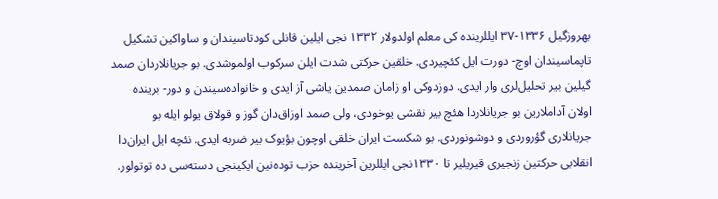بهروزگیل ۱۳۳۶-۳۷ ایللرینده کی معلم اولدولار ۱۳۳۲ نجی ایلین قانلی کودتاسیندان و ساواکین تشکیل تاپماسیندان اوچ- دورت ایل کئچیردی. خلقین حرکتی شدت ایلن سرکوب اولموشدی. بو جریانلاردان صمد گیلین بیر تحلیل‌لری وار ایدی. دوزدوکی او زامان صمدین یاشی آز ایدی و خانواده‌سیندن و دور- برینده اولان آداملارین بو جریانلاردا هئچ بیر نقشی یوخودی، ولی صمد اوزاق‌دان گوز و قولاق یولو ایله بو جریانلاری گؤروردی و دوشونوردی. بو شکست ایران خلقی اوچون بؤیوک بیر ضربه ایدی. نئچه ایل ایران‌دا انقلابی حرکتین زنجیری قیریلیر تا ۱۳۳۰نجی ایللرین آخرینده حزب توده‌نین ایکینجی دسته‌سی ده توتولور.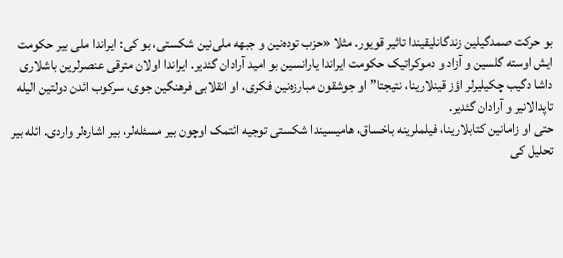بو حرکت صمدگیلین زندگانلیقیندا تاثیر قویور. مثلا «حزب توده‌نین و جبهه ملی‌نین شکستی، بو کی: ایراندا ملی بیر حکومت ایش اوسته گلسین و آزاد و دموکراتیک حکومت ایراندا یارانسین بو امید آرادان گئدیر. ایراندا اولان مترقی عنصرلرین باشلاری داشا دگیب چکیلیرلر اؤز قینلارینا، نتیجتا” او جوشقون مبارزه‌نین فکری، او انقلابی فرهنگین جوی، سرکوب ائدن دولتین الیله تاپدالانیر و آرادان گئدیر.
حتی او زامانین کتابلارینا، فیلملرینه باخساق، هامیسیندا شکستی توجیه ائتمک اوچون بیر مسئله‌لر، بیر اشاره‌لر واردی. ائله بیر تحلیل کی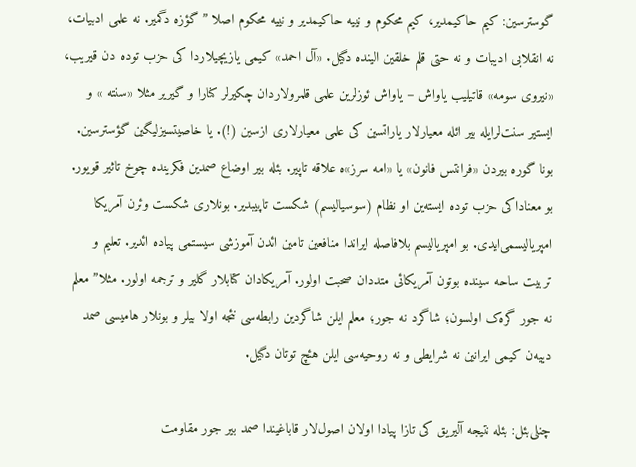گوسترسین: کیم حاکیمدیر، کیم محکوم و نییه حاکیمدیر و نییه محکوم اصلا ” گؤزه دگمیر. نه علمی ادبیات، نه انقلابی ادیبات و نه حتی قلم خلقین الینده دگیل. «آل احمد» کیمی یازیچیلاردا کی حزب توده دن قیریب، «نیروی سومه» قاتیلیب یاواش – یاواش ئوزلرین علمی قلمرولاردان چکیرلر کنارا و گیریر مثلا «سنته » و ایستیر سنت‌لرایله بیر ائله معیارلار یاراتسین کی علمی معیارلاری ازسین (!). یا خاصیتسیزلیگین گؤسترسین. بونا گوره بیردن «فرانتس فانون» یا «امه سرز»ه علاقه تاپیر. بئله بیر اوضاع صمدین فکرینده چوخ تاثیر قویور. بو معناداکی حزب توده ایسته‌ین او نظام (سوسیالیسم) شکست تاپیبدیر. بونلاری شکست وئرن آمریکا امپریالیسمی‌ایدی. بو امپریالیسم بلافاصله ایراندا منافعین تامین ائدن آموزشی سیستمی پیاده ائدیر. تعلیم و تربیت ساحه سینده بوتون آمریکائی متددان صحبت اولور. آمریکادان کتابلار گلیر و ترجمه اولور. مثلا” معلم نه جور گره‌ک اولسون؛ شاگرد نه جور؛ معلم ایلن شاگردین رابطه‌سی نئجه اولا بیلر و بونلار هامیسی صمد دییه‌ن کیمی ایرانین نه شرایطی و نه روحیه‌سی ایلن هئچ توتان دگیل.

چنلی‌بئل‌: بئله نتیجه آلیریق کی تازا پیادا اولان اصول‌لار قاباغیندا صمد بیر جور مقاومت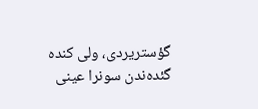گؤستریردی، ولی کنده گئده‌ندن سونرا عینی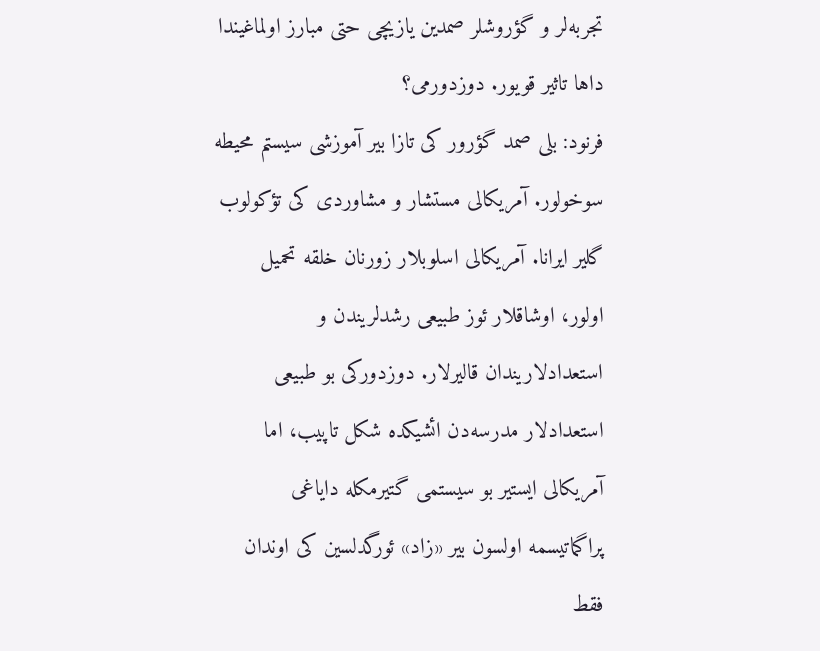تجربه‌لر و گؤروشلر صمدین یازیچی حتی مبارز اولماغیندا داها تاثیر قویور. دوزدورمی؟
فرنود: بلی صمد گؤرور کی تازا بیر آموزشی سیستم محیطه سوخولور. آمریکالی مستشار و مشاوردی کی تؤکولوب گلیر ایرانا. آمریکالی اسلوبلار زورنان خلقه تحمیل اولور، اوشاقلار ئوز طبیعی رشدلریندن و استعدادلاریندان قالیرلار. دوزدورکی بو طبیعی استعدادلار مدرسه‌دن ائشیکده شکل تاپیب، اما آمریکالی ایستیر بو سیستمی گتیرمکله دایاغی پراگماتیسمه اولسون بیر «زاد» ئورگدلسین کی اوندان فقط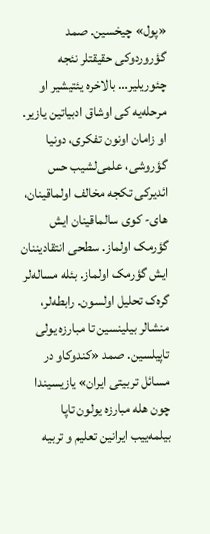«پول» چیخسین. صمد گؤروردوکی حقیقتلر نئجه چئوریلیر… بالاخره یئتیشیر او مرحله‌یه کی اوشاق ادبیاتین یازیر. او زامان اونون تفکری، دونیا گؤروشی، علمی‌لشیب حس ائدیرکی تکجه مخالف اولماقینان، های- کوی سالماقینان ایش گؤرمک اولماز. سطحی انتقادیننان ایش گؤرمک اولماز. بئله مساله‌لر گره‌ک تحلیل اولسون. رابطه‌لر، منشالر بیلینسین تا مبارزه یولی تاپیلسین. صمد «کندوکاو در مسائل تربیتی ایران» یازیسیندا چون هله مبارزه یولون تاپا بیلمه‌ییب ایرانین تعلیم و تربیه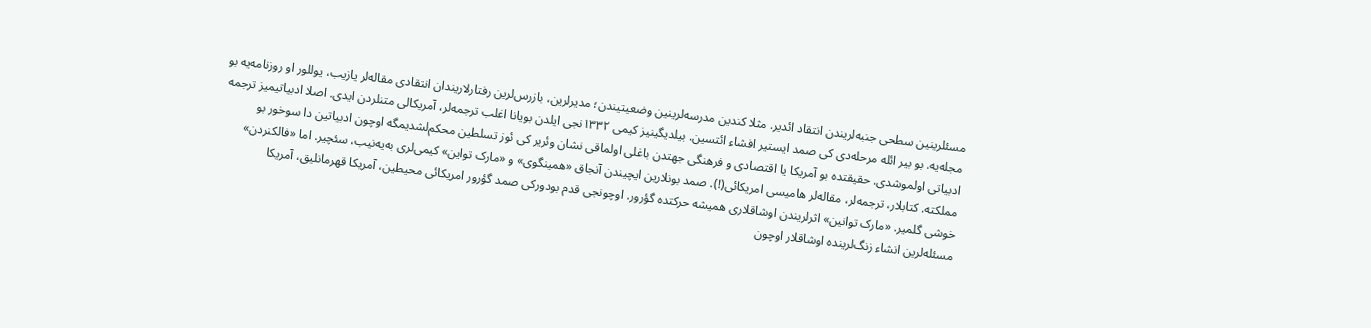مسئلرینین سطحی جنبه‌لریندن انتقاد ائدیر. مثلا کندین مدرسه‌لرینین وضعیتیندن؛ مدیرلرین، بازرس‌لرین رفتارلاریندان انتقادی مقاله‌لر یازیب، یوللور او روزنامه‌یه بو مجله‌یه. بو بیر ائله مرحله‌دی کی صمد ایستیر افشاء ائتسین. بیلدیگینیز کیمی ۱۳۳۲نجی ایلدن بویانا اغلب ترجمه‌لر، آمریکالی متنلردن ایدی. اصلا ادبیاتیمیز ترجمه ادبیاتی اولموشدی. حقیقتده بو آمریکا یا اقتصادی و فرهنگی جهتدن باغلی اولماقی نشان وئریر کی ئوز تسلطین محکم‌لشدیمگه اوچون ادبیاتین دا سوخور بو مملکته. کتابلار، ترجمه‌لر، مقاله‌لر هامیسی امریکائی(!). صمد بونلارین ایچیندن آنجاق «همینگوی» و «مارک تواین» کیمی‌لری به‌یه‌نیب، سئچیر. اما «فالکنردن» خوشی گلمیر. «مارک توانین» اثرلریندن اوشاقلاری همیشه حرکتده گؤرور. اوچونجی قدم بودورکی صمد گؤرور امریکائی محیطین، آمریکا قهرمانلیق، آمریکا مسئله‌لرین انشاء زنگ‌لرینده اوشاقلار اوچون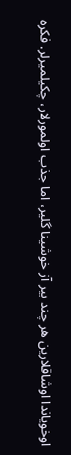اوخویاندا اوشاقلارین هر چند بیر آز خوشینا گلیر، اما جذب اولمورلار، چکیلمیرلر. فکره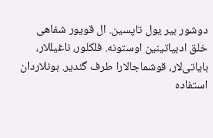دوشور بیر یول تاپسین. ال قویور شفاهی خلق ادبیاتینین اوستونه. فلکلور، ناغیللار، بایاتی‌لار، قوشماجالارا طرف گئدیر. بونلاردان استفاده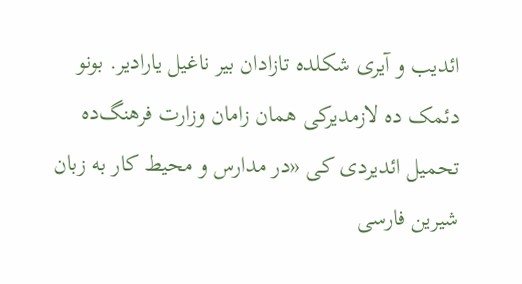ائدیب و آیری شکلده تازادان بیر ناغیل یارادیر. بونو دئمک ده لازمدیرکی همان زامان وزارت فرهنگ‌ده تحمیل ائدیردی کی «در مدارس و محیط کار به زبان شیرین فارسی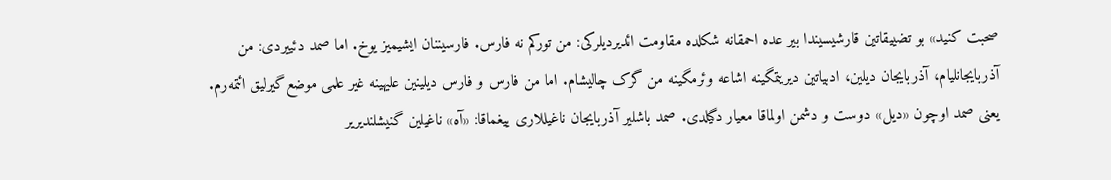صحبت کنید» بو تضییقاتین قارشیسیندا بیر عده احمقانه شکلده مقاومت ائدیردیلرکی: من تورکم نه فارس. فارسیننان ایشیمیز یوخ. اما صمد دئییردی: من آذربایجانلیام، آذربایجان دیلین، ادبیاتین دیریتمگینه اشاعه وئرمگینه من گرک چالیشام. اما من فارس و فارس دیلینین علیهینه غیر علمی موضع‌گیرلیق ائتمه‌رم. یعنی صمد اوچون «دیل» دوست و دشمن اولماقا معیار دگیلدی. صمد باشلیر آذربایجان ناغیللاری ییغماقا: «آه» ناغیلین گنیشلندیریر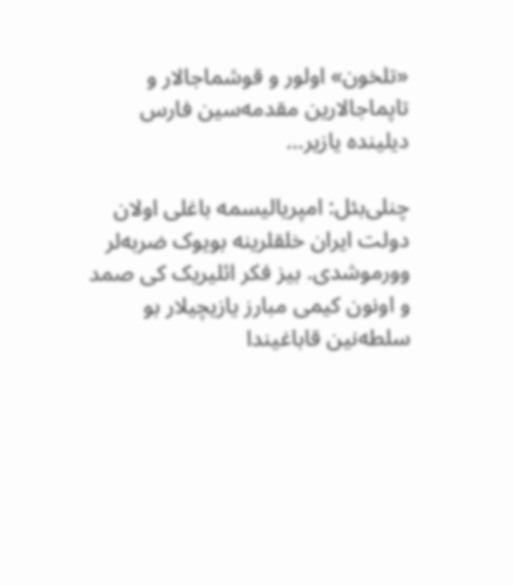«تلخون» اولور و قوشماجالار و تاپماجالارین مقدمه‌سین فارس دیلینده یازیر…

چنلی‌بئل‌: امپریالیسمه باغلی اولان دولت ایران خلقلرینه بویوک ضربه‌لر وورموشدی. بیز فکر ائلیریک کی صمد و اونون کیمی مبارز یازیچیلار بو سلطه‌نین قاباغیندا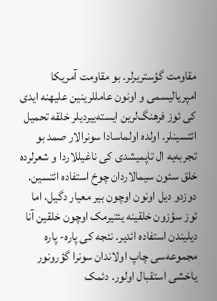مقاومت گؤستریرلر. بو مقاومت آمریکا امپریالیسمی و اونون عامللرینین علیهنه ایدی کی ئوز فرهنگ‌لرین ایسته‌ییردیلر خلقه تحمیل ائتسینلر. اولده اولماسادا سونرالار صمد بو تجربه‌یه ال تاپمیشدی کی ناغیللاردا و شعرلرده خلق سئون سیمالاردان چوخ استفاده ائتسین. دوزدو دیل اونون اوچون بیر معیار دگیل، اما ئوز سؤزون خلقینه یئتیرمک اوچون خلقین آنا دیلیندن استفاده ائدیر. نئجه کی پاره- پاره مجموعه‌سی چاپ اولاندان سونرا گؤرونور یاخشی استقبال اولور. دئمک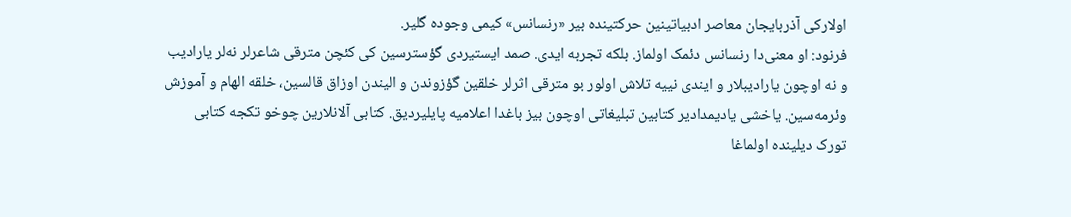اولارکی آذربایجان معاصر ادبیاتینین حرکتینده بیر «رنسانس» کیمی وجوده گلیر.
فرنود: او معنی‌دا رنسانس دئمک اولماز. بلکه تجربه ایدی. صمد ایستیردی گؤسترسین کی کئچن مترقی شاعرلر نه‌لر یارادیب و نه اوچون یارادیبلار و ایندی نییه تلاش اولور بو مترقی اثرلر خلقین گؤزوندن و الیندن اوزاق قالسین، خلقه الهام و آموزش وئرمه‌سین. یاخشی یادیمدادیر کتابین تبلیغاتی اوچون بیز باغدا اعلامیه پایلیردیق. کتابی آلانلارین چوخو تکجه کتابی تورک دیلینده اولماغا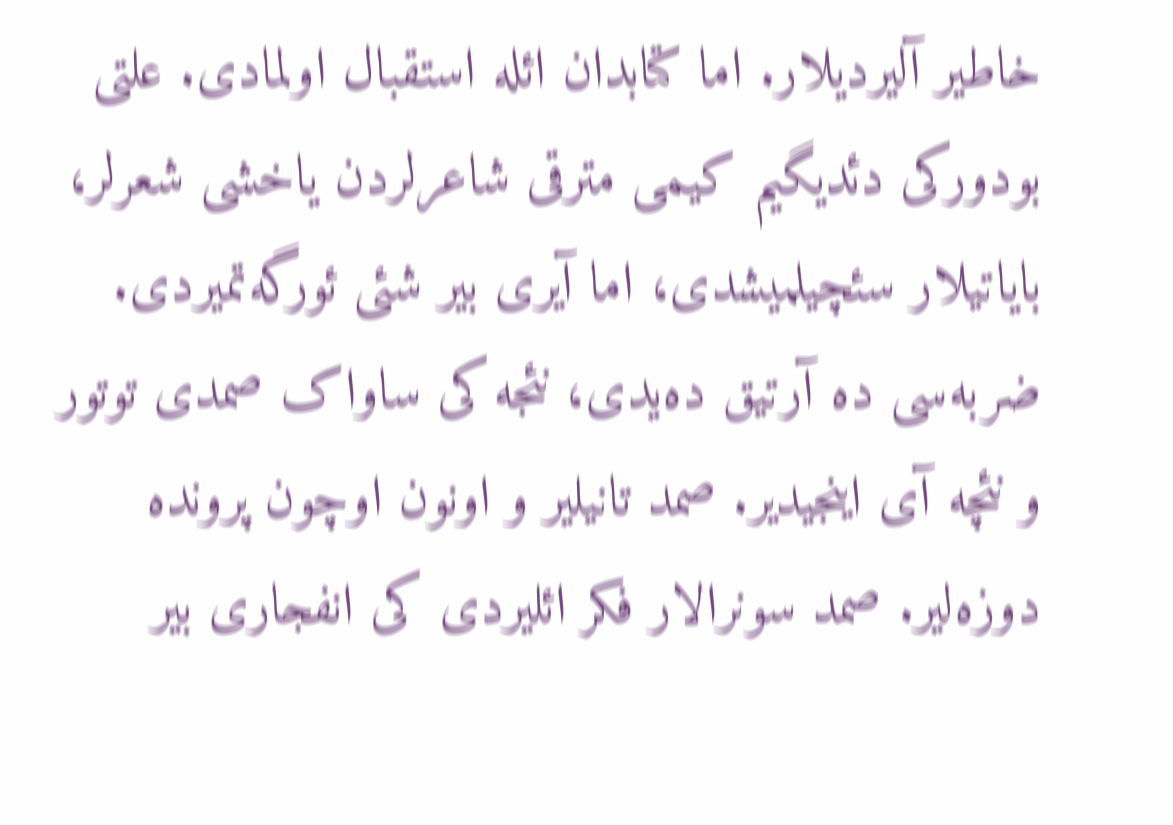خاطیر آلیردیلار. اما کتابدان ائله استقبال اولمادی. علتی بودورکی دئدیگیم کیمی مترقی شاعرلردن یاخشی شعرلر، بایاتیلار سئچیلمیشدی، اما آیری بیر شئی ئورگه‌تمیردی. ضربه‌سی ده آرتیق ده‌یدی، نئجه کی ساواک صمدی توتور و نئچه آی اینجیدیر. صمد تانیلیر و اونون اوچون پرونده دوزه‌لیر. صمد سونرالار فکر ائلیردی کی انفجاری بیر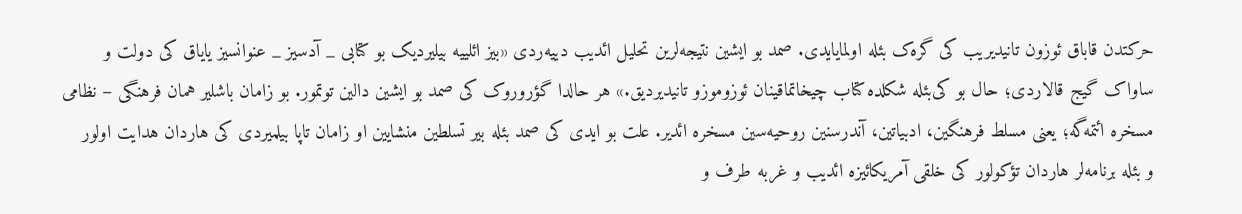حرکتدن قاباق ئوزون تانیدیریب کی گره‌ک ‌بئله اولمایایدی. صمد بو ایشین نتیجه‌لرین تحلیل ائدیب دییه‌ردی «بیز ائلییه بیلیردیک بو کتابی _ آدسیز _ عنوانسیز یایاق کی دولت و ساواک گیج قالاردی؛ حال بو کی‌بئله شکلده کتاب چیخاتماقینان ئوزوموزو تانیدیردیق.» هر حالدا گؤروروک کی صمد بو ایشین دالین توتمور. بو زامان باشلیر همان فرهنگی – نظامی مسخره ائتمه‌گه؛ یعنی مسلط فرهنگین، ادبیاتین، آندرسنین روحیه‌سین مسخره ائدیر. علت بو ایدی کی صمد ‌بئله بیر تسلطین منشایین او زامان تاپا بیلمیردی کی هاردان هدایت اولور و ‌بئله برنامه‌لر هاردان تؤکولور کی خلقی آمریکائیزه ائدیب و غربه طرف و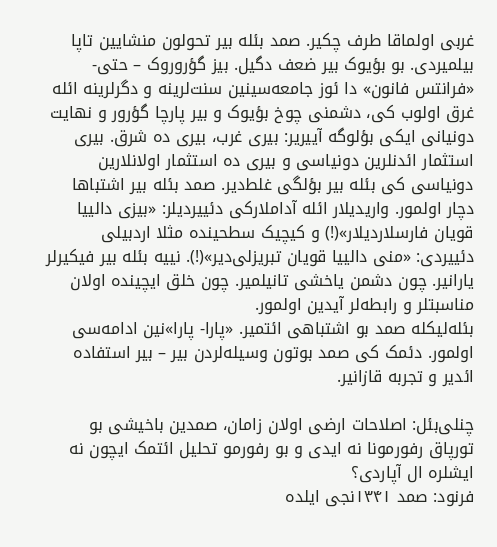غربی اولماقا طرف چکیر. صمد ‌بئله بیر تحولون منشایین تاپا بیلمیردی. بو بؤیوک بیر ضعف دگیل. بیز گؤروروک – حتی- «فرانتس فانون» دا ئوز جامعه‌سینین سنت‌لرینه و دگرلرینه ائله غرق اولوب کی، دشمنی چوخ بؤیوک و بیر پارچا گؤرور و نهایت دونیانی ایکی بؤلوگه آییریر: بیری غرب، بیری ده شرق. بیری استثمار ائدنلرین دونیاسی و بیری ده استثمار اولانلارین دونیاسی کی‌ بئله بیر بؤلگی غلط‌دیر. صمد ‌بئله بیر اشتباها دچار اولمور. واریدیلار ائله آداملارکی دئییردیلر: «بیزی دالییا قویان فارسلاردیلار»(!) و کیچیک سطحینده مثلا اردبیلی دئییردی: «منی دالییا قویان تبریزلی‌دیر»(!). نییه ‌بئله بیر فیکیرلر یارانیر. چون دشمن یاخشی تانیلمیر. چون خلق ایچینده اولان مناسبتلر و رابطه‌لر آیدین اولمور.
بئله‌لیکله صمد بو اشتباهی ائتمیر. «پارا- پارا»نین ادامه‌سی اولمور. دئمک کی صمد بوتون وسیله‌لردن بیر – بیر استفاده ائدیر و تجربه قازانیر.

چنلی‌بئل‌: اصلاحات ارضی اولان زامان، صمدین باخیشی بو تورپاق رفورمونا نه ایدی و بو رفورمو تحلیل ائتمک ایچون نه ایشلره ال آپاردی؟
فرنود: صمد ۱۳۴۱نجی ایلده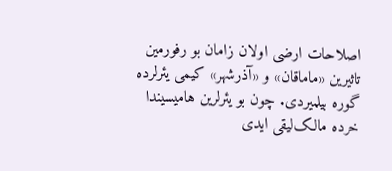اصلاحات ارضی اولان زامان بو رفورمین تاثیرین «ماماقان» و «آذرشهر» کیمی یئرلرده گوره بیلمیردی. چون بو یئرلرین هامیسیندا خرده مالک‌لیقی ایدی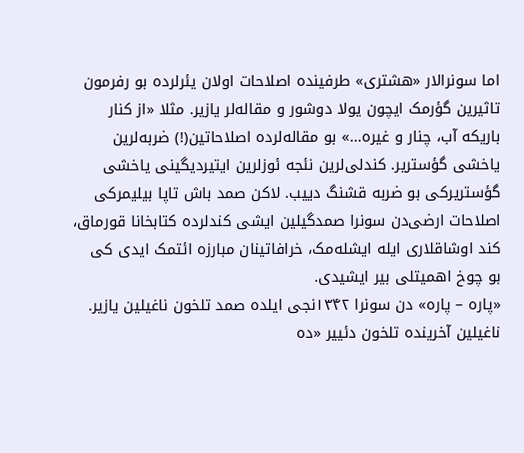اما سونرالار «هشتری» طرفینده اصلاحات اولان یئرلرده بو رفرمون تاثیرین گؤرمک ایچون یولا دوشور و مقاله‌لر یازیر. مثلا «از کنار باریکه آب، چنار و غیره…» بو مقاله‌لرده اصلاحاتین(!) ضربه‌لرین یاخشی گؤستریر. کندلی‌لرین نئجه ئوزلرین ایتیردیگینی یاخشی گؤستریرکی بو ضربه قشنگ دییب. لاکن صمد باش تاپا بیلیمرکی اصلاحات ارضی‌دن سونرا صمدگیلین ایشی کندلرده کتابخانا قورماق، کند اوشاقلاری ایله ایشله‌مک، خرافاتینان مبارزه ائتمک ایدی کی بو چوخ اهمیتلی بیر ایشیدی.
«پاره – پاره» دن سونرا ۱۳۴۲نجی ایلده صمد تلخون ناغیلین یازیر. ناغیلین آخرینده تلخون دئییر «ده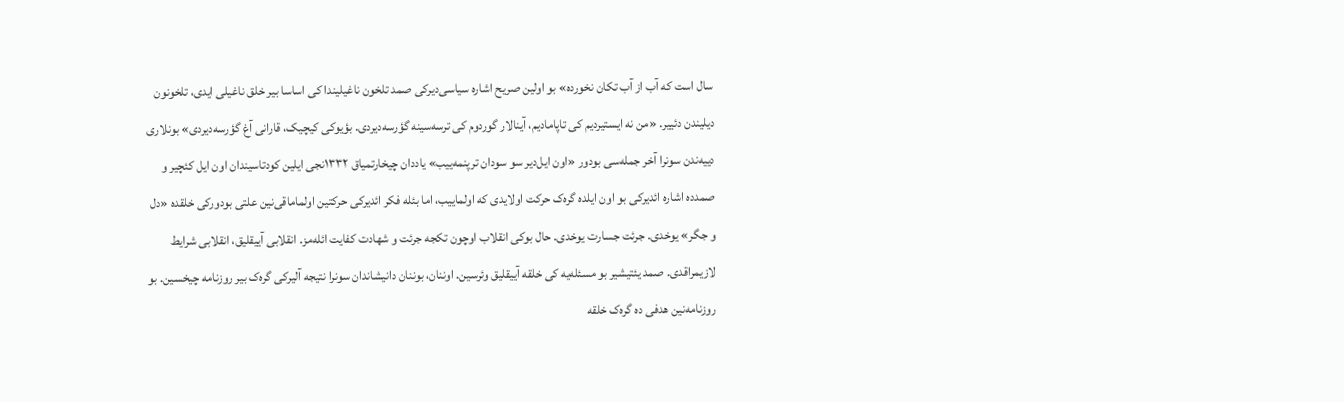سال است که آب از آب تکان نخورده» بو اولین صریح اشاره سیاسی‌دیرکی صمد تلخون ناغیلیندا کی اساسا بیر خلق ناغیلی ایدی، تلخونون دیلیندن دئییر. «من نه ایستیردیم کی تاپامادیم، آینالار گوردوم کی ترسه‌سینه گؤرسه‌دیردی. بؤیوکی کیچیک، قارانی آغ گؤرسه‌دیردی» بونلاری دییه‌ندن سونرا آخر جمله‌سی بودور «اون ایل‌دیر سو سودان ترپنمه‌ییب» یاددان چیخارتمیاق ۱۳۳۲نجی ایلین کودتاسیندان اون ایل کئچیر و صمدده اشاره ائدیرکی بو اون ایلده گره‌ک حرکت اولایدی که اولماییب، اما‌ بئله فکر ائدیرکی حرکتین اولماماقی‌نین علتی بودورکی خلقده «دل و جگر» یوخدی. جرئت جسارت یوخدی. حال بوکی انقلاب اوچون تکجه جرئت و شهادت کفایت ائله‌مز. انقلابی آییقلیق، انقلابی شرایط لازیمراقدی. صمد یئتیشیر بو مسئله‌یه کی خلقه آییقلیق وئرسین. اوننان، بوننان دانیشاندان سونرا نتیجه آلیرکی گره‌ک بیر روزنامه چیخسین. بو روزنامه‌نین هدفی ده گره‌ک خلقه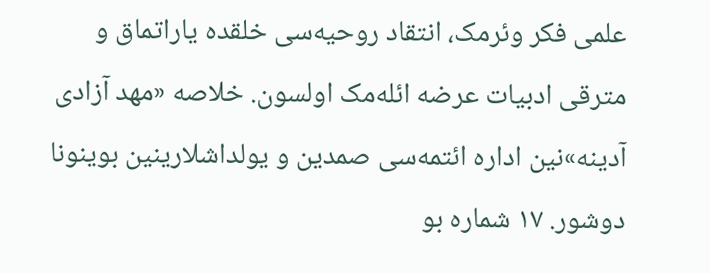علمی فکر وئرمک، انتقاد روحیه‌سی خلقده یاراتماق و مترقی ادبیات عرضه ائله‌مک اولسون. خلاصه «مهد آزادی آدینه»نین اداره ائتمه‌سی صمدین و یولداشلارینین بوینونا دوشور. ۱۷ شماره بو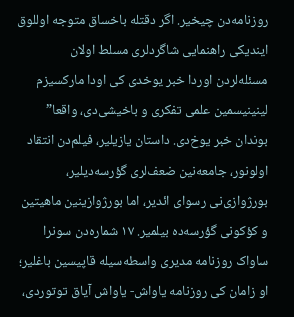روزنامه‌دن چیخیر. اگر دقتله باخساق متوجه اوللوق ایندیکی راهنمایی شاگردلری مسلط اولان مسئله‌لردن اوردا خبر یوخدی کی اودا مارکسیزم لینینیسمین علمی تفکری و باخیشی‌دی، واقعا” بوندان خبر یوخ‌دی. داستان یازیلیر، فیلم‌دن انتقاد اولونور، جامعه‌نین ضعف‌لری گؤرسه‌دیلیر، بورژوازی‌نی رسوای ائدیر، اما بورژوازینین ماهیتین و کؤکونی گؤرسه‌ده بیلمیر. ۱۷ شماره‌دن سونرا ساواک روزنامه مدیری واسطه‌سیله قاپیسین باغلیر؛ او زامان کی روزنامه یاواش- یاواش آیاق توتوردی،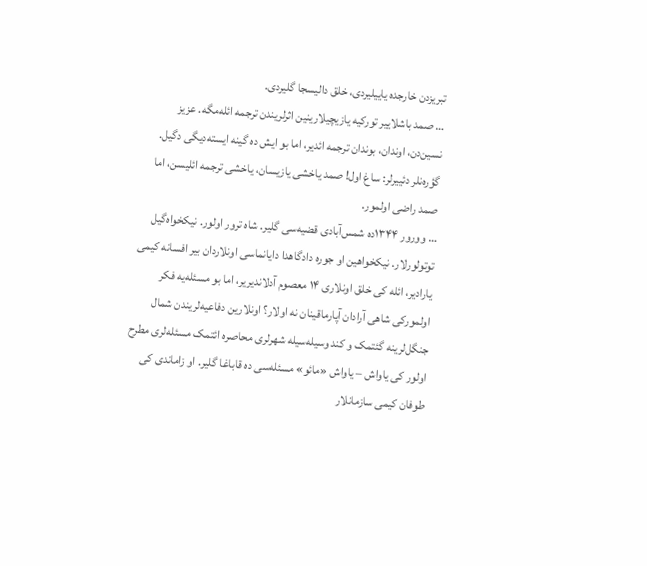تبریزدن خارجده یاییلیردی، خلق دالیسجا گلیردی.
… صمد باشلاییر تورکیه یازیچیلارینین اثرلریندن ترجمه ائله‌مگه. عزیز نسین‌دن، اوندان، بوندان ترجمه ائدیر، اما بو ایش ده گینه ایسته‌دیگی دگیل. گؤره‌نلر دئییرلر: ساغ اول! صمد یاخشی یازیسان، یاخشی ترجمه ائلیسن، اما صمد راضی اولمور.
… وورور ۱۳۴۴ده شمس‌آبادی قضیه‌سی گلیر. شاه ترور اولور. نیکخواه‌گیل توتولورلار. نیکخواهین او جوره دادگاهدا دایانماسی اونلاردان بیر افسانه کیمی یارادیر، ائله کی خلق اونلاری ۱۴ معصوم آدلاندیریر، اما بو مسئله‌یه فکر اولمورکی شاهی آرادان آپارماقینان نه اولار؟ اونلارین دفاعیه‌لریندن شمال جنگل‌لرینه گئتمک و کند وسیله‌سیله شهرلری محاصره ائتمک مسئله‌لری مطرح اولور کی یاواش – یاواش «مائو» مسئله‌سی ده قاباغا گلیر. او زاماندی کی طوفان کیمی سازمانلار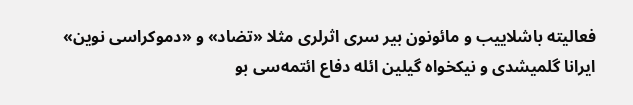فعالیته باشلاییب و مائونون بیر سری اثرلری مثلا «تضاد» و «دموکراسی نوین» ایرانا گلمیشدی و نیکخواه گیلین ائله دفاع ائتمه‌سی بو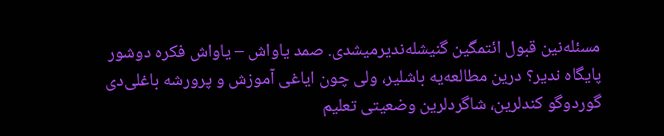مسئله‌نین قبول ائتمگین گنیشله‌ندیرمیشدی. صمد یاواش – یاواش فکره دوشور پایگاه ندیر؟ درین مطالعه‌یه باشلیر، ولی چون ایاغی آموزش و پرورشه باغلی‌دی گوردوگو کندلرین، شاگردلرین وضعیتی تعلیم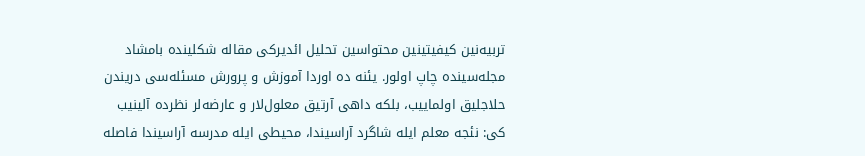تربیه‌نین کیفیتینین محتواسین تحلیل ائدیرکی مقاله شکلینده بامشاد مجله‌سینده چاپ اولور. یئنه ده اوردا آموزش و پرورش مسئله‌سی دریندن حلاجلیق اولماییب، بلکه داهی آرتیق معلول‌لار و عارضه‌لر نظرده آلینیب کی: نئجه معلم ایله شاگرد آراسیندا، محیطی ایله مدرسه آراسیندا فاصله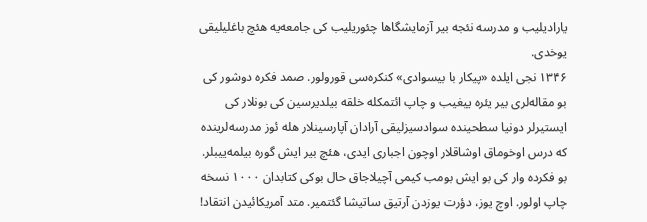یارادیلیب و مدرسه نئجه بیر آزمایشگاها چئوریلیب کی جامعه‌یه هئچ باغلیلیقی یوخدی.
۱۳۴۶ نجی ایلده «پیکار با بیسوادی» کنکره‌سی قورولور. صمد فکره دوشور کی بو مقاله‌لری بیر یئره ییغیب و چاپ ائتمکله خلقه بیلدیرسین کی بونلار کی ایستیرلر دونیا سطحینده سوادسیزلیقی آرادان آپارسینلار هله ئوز مدرسه‌لرینده که درس اوخوماق اوشاقلار اوچون اجباری ایدی، هئچ بیر ایش گوره بیلمه‌ییبلر. بو فکرده وار کی بو ایش بومب کیمی آچیلاجاق حال بوکی کتابدان ۱۰۰۰ نسخه چاپ اولور. اوچ یوز، دؤرت یوزدن آرتیق ساتیشا گئتمیر. متد آمریکائیدن انتقاد!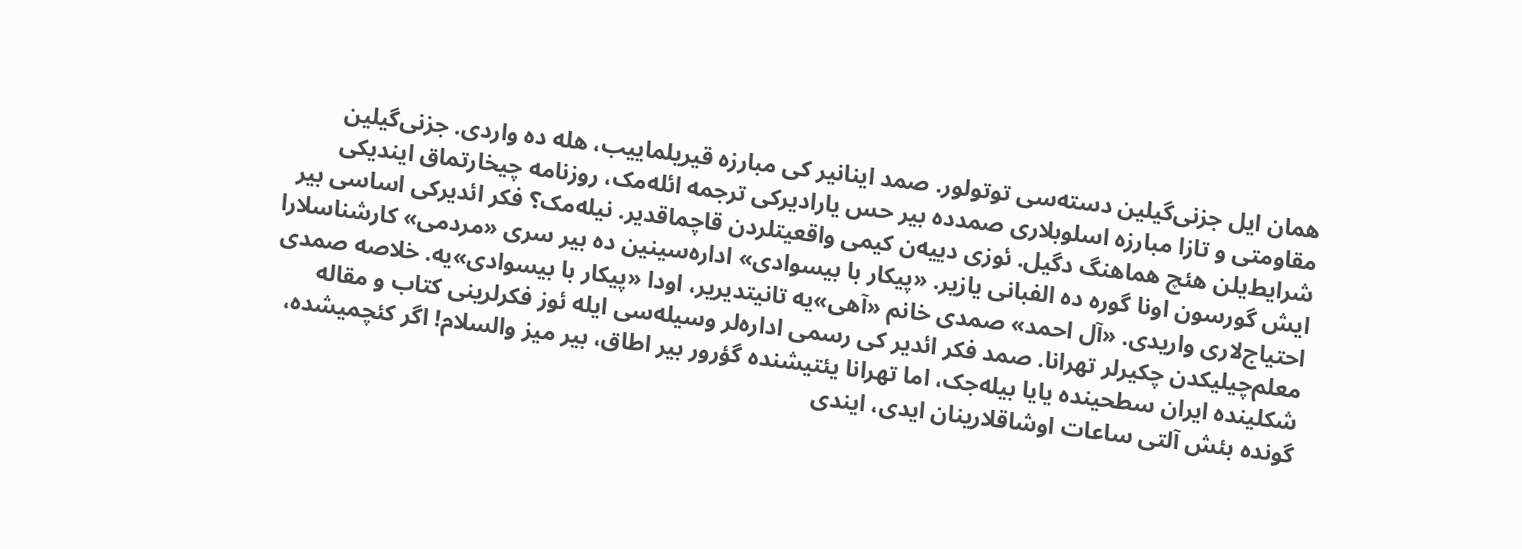همان ایل جزنی‌گیلین دسته‌سی توتولور. صمد اینانیر کی مبارزه قیریلماییب، هله ده واردی. جزنی‌گیلین مقاومتی و تازا مبارزه اسلوبلاری صمدده بیر حس یارادیرکی ترجمه ائله‌مک، روزنامه چیخارتماق ایندیکی شرایط‌یلن هئچ هماهنگ دگیل. ئوزی دییه‌ن کیمی واقعیتلردن قاچماقدیر. نیله‌مک؟ فکر ائدیرکی اساسی بیر ایش گورسون اونا گوره ده الفبانی یازیر. «پیکار با بیسوادی» اداره‌سینین ده بیر سری «مردمی» کارشناسلارا احتیاج‌لاری واریدی. «آل احمد» صمدی خانم «آهی»یه تانیتدیریر، اودا «پیکار با بیسوادی»یه. خلاصه صمدی معلم‌چیلیکدن چکیرلر تهرانا. صمد فکر ائدیر کی رسمی اداره‌لر وسیله‌سی ایله ئوز فکرلرینی کتاب و مقاله شکلینده ایران سطحینده یایا بیله‌جک، اما تهرانا یئتیشنده گؤرور بیر اطاق، بیر میز والسلام! اگر کئچمیشده، گونده بئش آلتی ساعات اوشاقلارینان ایدی، ایندی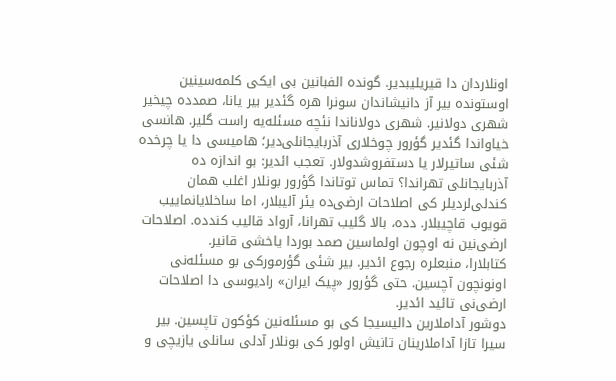اونلاردان دا قیریلیبدیر. گونده الفبانین بی ایکی کلمه‌سینین اوستونده بیر آز دانیشاندان سونرا هره گئدیر بیر یانا، صمدده چیخیر شهری دولانیر. شهری دولاناندا نئچه مسئله‌یه راست گلیر. هانسی خیاواندا گئدیر گؤرور چوخلاری آذربایجانلی‌دیر؛ هامیسی دا یا چرخده شئی ساتیرلار یا دستفروشدولار. تعجب ائدیر: بو اندازه ده آذربایجانلی تهراندا؟ تماس توتاندا گؤرور بونلار اغلب همان کندلی‌لردیلر کی اصلاحات ارضی‌ده یئر آلیبلار، اما ساخلایانماییب قویوب قاچیبلار. دده، بالا گلیب تهرانا، آرواد قالیب کندده. اصلاحات ارضی‌نین نه اوچون اولماسین صمد بوردا یاخشی قانیر.
کتابلارا، منبعلره رجوع ائدیر. بیر شئی گؤرمورکی بو مسئله‌نی اونونچون آچسین. حتی گؤرور «پیک ایران» رادیوسی دا اصلاحات ارضی‌نی تائید ائدیر.
دوشور آداملارین دالیسیجا کی بو مسئله‌نین کؤکون تاپسین. بیر سیرا تازا آداملارینان تانیش اولور کی بونلار آدلی سانلی یازیچی و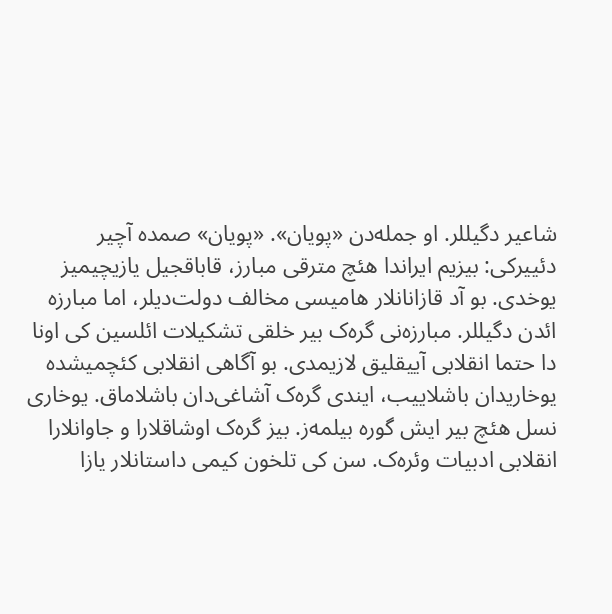شاعیر دگیللر. او جمله‌دن «پویان». «پویان» صمده آچیر دئییرکی: بیزیم ایراندا هئچ مترقی مبارز، قاباقجیل یازیچیمیز یوخدی. بو آد قازانانلار هامیسی مخالف دولت‌دیلر، اما مبارزه ائدن دگیللر. مبارزه‌نی گره‌ک بیر خلقی تشکیلات ائلسین کی اونا دا حتما انقلابی آییقلیق لازیمدی. بو آگاهی انقلابی کئچمیشده یوخاریدان باشلاییب، ایندی گره‌ک آشاغی‌دان باشلاماق. یوخاری نسل هئچ بیر ایش گوره بیلمه‌ز. بیز گره‌ک اوشاقلارا و جاوانلارا انقلابی ادبیات وئره‌ک. سن کی تلخون کیمی داستانلار یازا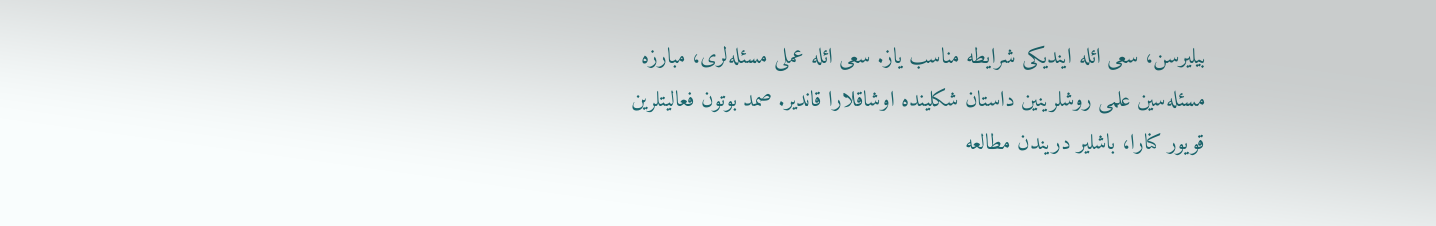بیلیرسن، سعی ائله ایندیکی شرایطه مناسب یاز. سعی ائله عملی مسئله‌لری، مبارزه مسئله‌سین علمی روشلرینین داستان شکلینده اوشاقلارا قاندیر. صمد بوتون فعالیتلرین قویور کنارا، باشلیر دریندن مطالعه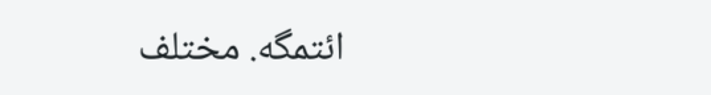ائتمگه. مختلف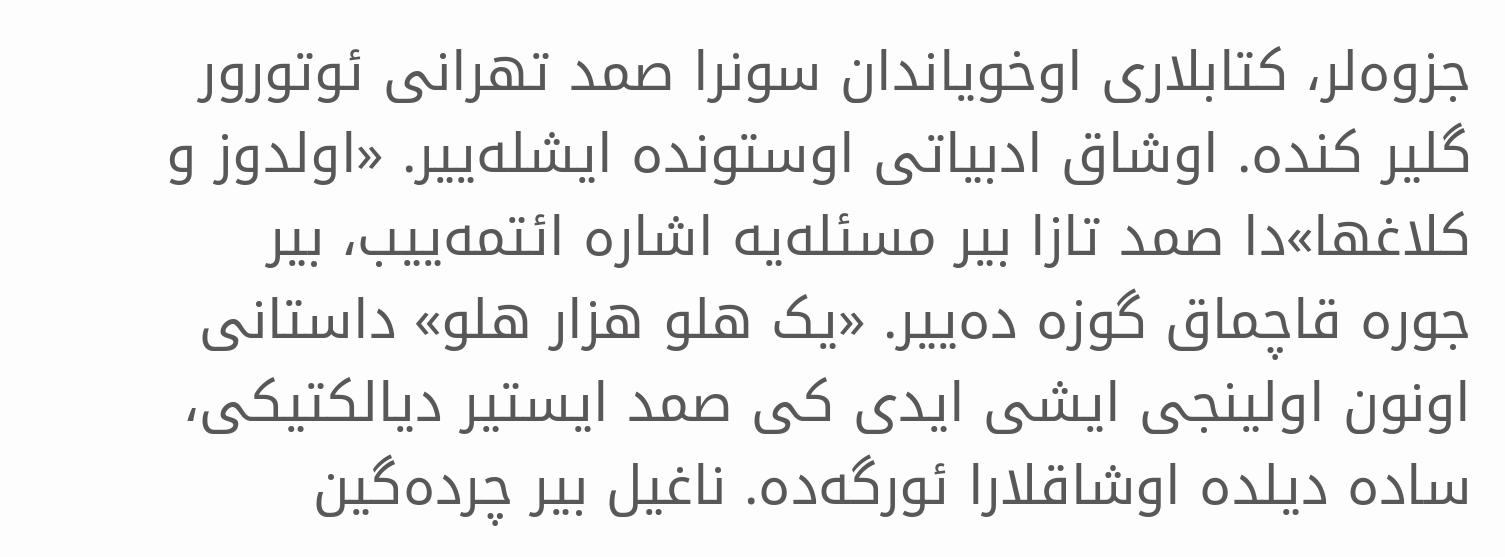جزوه‌لر، کتابلاری اوخویاندان سونرا صمد تهرانی ئوتورور گلیر کنده. اوشاق ادبیاتی اوستونده ایشله‌ییر. «اولدوز و کلاغها»دا صمد تازا بیر مسئله‌یه اشاره ائتمه‌ییب، بیر جوره قاچماق گوزه ده‌ییر. «یک هلو هزار هلو» داستانی اونون اولینجی ایشی ایدی کی صمد ایستیر دیالکتیکی، ساده دیلده اوشاقلارا ئورگه‌ده. ناغیل بیر چرده‌گین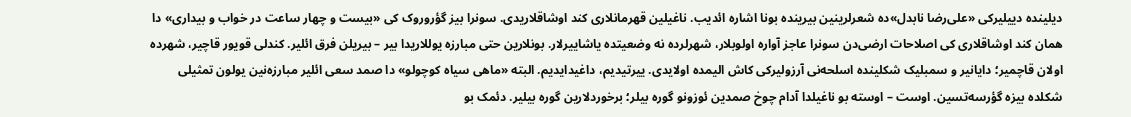دیلینده دییلیرکی «علی‌رضا نابدل»ده شعرلرینین بیرینده بونا اشاره ائدیب. ناغیلین قهرمانلاری کند اوشاقلاریدی. سونرا بیز گؤروروک کی «بیست و چهار ساعت در خواب و بیداری» دا همان کند اوشاقلاری کی اصلاحات ارضی‌دن سونرا عاجز آواره اولوبلار، شهرلرده نه وضعیتده یاشاییرلار. بونلارین حتی مبارزه یوللاریدا بیر – بیریلن فرق ائلیر. کندلی قویور قاچیر، شهرده اولان قاچمیر؛ دایانیر و سمبلیک شکلینده اسلحه‌نی آرزولیرکی کاش الیمده اولایدی. ییرتیدیم، داغیدایدیم. البته «ماهی سیاه کوچولو» دا صمد سعی ائلیر مبارزه‌نین یولون تمثیلی شکلده بیزه گؤرسه‌تسین. اوست – اوسته بو ناغیلدا آدام چوخ صمدین ئوزونو گوره بیلر؛ برخوردلارین گوره بیلیر. دئمک بو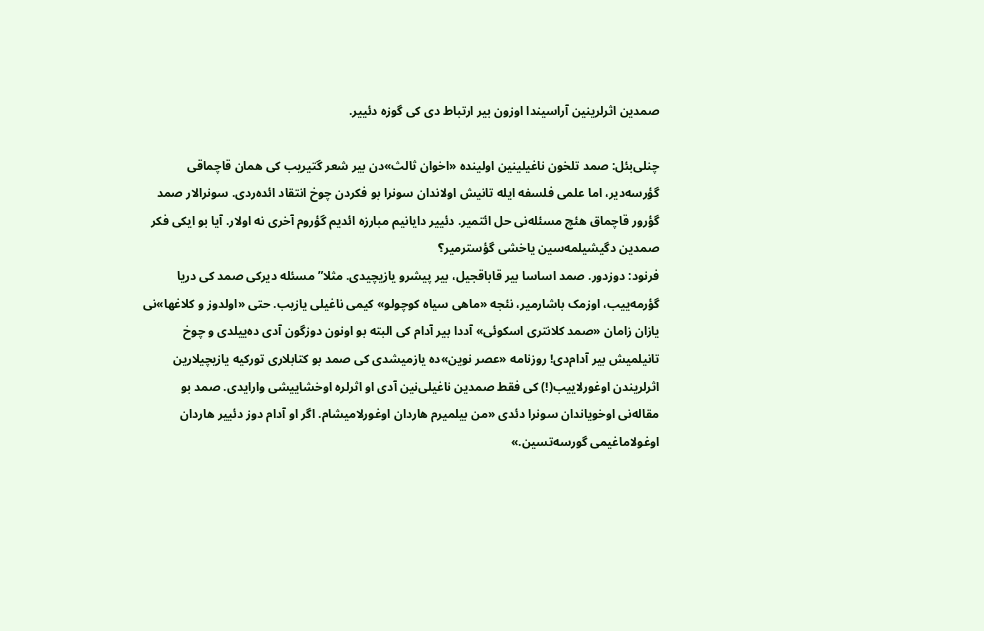صمدین اثرلرینین آراسیندا اوزون بیر ارتباط دی کی گوزه دئییر.

چنلی‌بئل‌: صمد تلخون ناغیلینین اولینده «اخوان ثالث»دن بیر شعر گتیریب کی همان قاچماقی گؤرسه‌دیر، اما علمی فلسفه ایله تانیش اولاندان سونرا بو فکردن چوخ انتقاد ائده‌ردی. سونرالار صمد گؤرور قاچماق هئچ مسئله‌نی حل ائتمیر. دئییر دایانیم مبارزه ائدیم گؤروم آخری نه اولار. آیا بو ایکی فکر صمدین دگیشیلمه‌سین یاخشی گؤسترمیر؟
فرنود: دوزدور. صمد اساسا بیر قاباقجیل، بیر پیشرو یازیچیدی. مثلا” مسئله دیرکی صمد کی دریا گؤرمه‌ییب، اوزمک باشارمیر، نئجه «ماهی سیاه کوچولو» کیمی ناغیلی یازیب. حتی «اولدوز و کلاغها»نی یازان زامان «صمد کلانتری اسکوئی» آددا بیر آدام کی البته بو اونون دوزگون آدی ده‌ییلدی و چوخ تانیلمیش بیر آدام‌دی! روزنامه «عصر نوین»ده یازمیشدی کی صمد بو کتابلاری تورکیه یازیچیلارین اثرلریندن اوغورلاییب(!) کی فقط صمدین ناغیلی‌نین آدی او اثرلره اوخشاییشی وارایدی. صمد بو مقاله‌نی اوخویاندان سونرا دئدی «من بیلمیرم هاردان اوغورلامیشام. اگر او آدام دوز دئییر هاردان اوغولاماغیمی گورسه‌تسین.»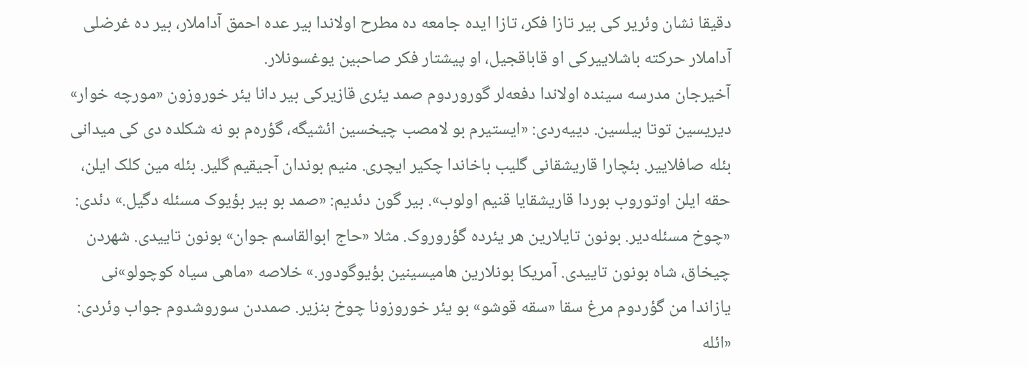دقیقا نشان وئریر کی بیر تازا فکر، تازا ایده جامعه ده مطرح اولاندا بیر عده احمق آداملار، بیر ده غرضلی آداملار حرکته باشلاییرکی او قاباقجیل، او پیشتار فکر صاحبین یوغسونلار.
آخیرجان مدرسه سینده اولاندا دفعه‌لر گوروردوم صمد یئری قازیرکی بیر دانا یئر خوروزون «مورچه خوار» دیریسین توتا بیلسین. دییه‌ردی: «ایستیرم بو لامصب چیخسین ائشیگه، گؤره‌م بو نه شکلده دی کی میدانی‌ بئله صافلاییر. بئچارا قاریشقانی گلیب باخاندا چکیر ایچری. منیم بوندان آجیقیم گلیر. بئله مین کلک ایلن، حقه ایلن اوتوروب بوردا قاریشقایا قنیم اولوب». بیر گون دئدیم: «صمد بو بیر بؤیوک مسئله دگیل.» دئدی: «چوخ مسئله‌دیر. بونون تایلارین هر یئرده گؤروروک. مثلا «حاج ابوالقاسم جوان» بونون تاییدی. شهردن چیخاق، شاه بونون تاییدی. آمریکا بونلارین هامیسینین بؤیوگودور.» خلاصه «ماهی سیاه کوچولو»نی یازاندا من گؤردوم مرغ سقا «سقه قوشو» بو یئر خوروزونا چوخ بنزیر. صمددن سوروشدوم جواب وئردی: «ائله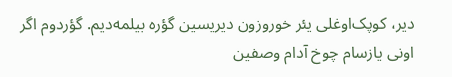دیر، کوپک‌اوغلی یئر خوروزون دیریسین گؤره بیلمه‌دیم. گؤردوم اگر اونی یازسام چوخ آدام وصفین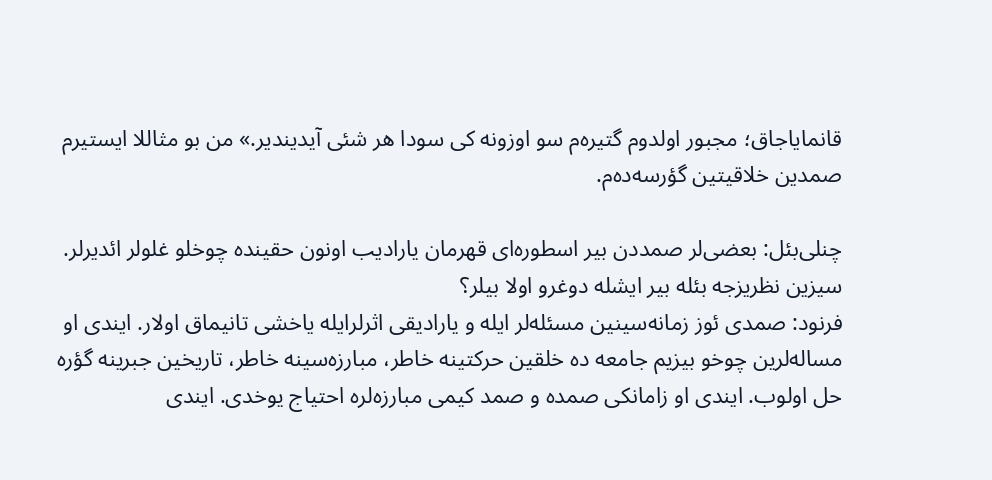قانمایاجاق؛ مجبور اولدوم گتیره‌م سو اوزونه کی سودا هر شئی آیدیندیر.» من بو مثاللا ایستیرم صمدین خلاقیتین گؤرسه‌ده‌م.

چنلی‌بئل‌: بعضی‌لر صمددن بیر اسطوره‌ای قهرمان یارادیب اونون حقینده چوخلو غلولر ائدیرلر. سیزین نظریزجه‌ بئله بیر ایشله دوغرو اولا بیلر؟
فرنود: صمدی ئوز زمانه‌سینین مسئله‌لر ایله و یارادیقی اثرلرایله یاخشی تانیماق اولار. ایندی او مساله‌لرین چوخو بیزیم جامعه ده خلقین حرکتینه خاطر، مبارزه‌سینه خاطر، تاریخین جبرینه گؤره حل اولوب. ایندی او زامانکی صمده و صمد کیمی مبارزه‌لره احتیاج یوخدی. ایندی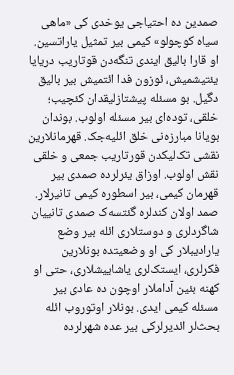صمدین ده احتیاجی یوخدی کی «ماهی سیاه کوچولو» کیمی بیر تمثیل یاراتسین. او قارا بالیق ایندی تنگه‌دن قوتاریب دریایا یئتیشمیش، ئوزون فدا ائتمیش بیر بالیق دگیل. بو مسئله پیشتازلیقدان کئچیب؛ خلقی، توده‌ای بیر مسئله اولوب. بوندان بویانا مبارزه‌نی خلق ائلیه‌جک. قهرمانلارین نقشی تک‌لیکدن قورتاریب جمعی و خلقی نقش اولوب. اوزاق یئرلرده صمدی بیر قهرمان کیمی، بیر اسطوره کیمی تانیرلار. صمد اولان کندلره گئتسه‌ک صمدی تانییان شاگردلری و دوستلاری ائله بیر وضع یارادیبلار کی او وضعیتده بونلارین فکرلری، ایستک‌لری یاشاییشلاری، حتی او کهنه بئین آداملار اوچون ده عادی بیر مسئله کیمی ایدی. بونلار اوتوروب ائله بحث‌لر ائدیرلرکی بیر عده شهرلرده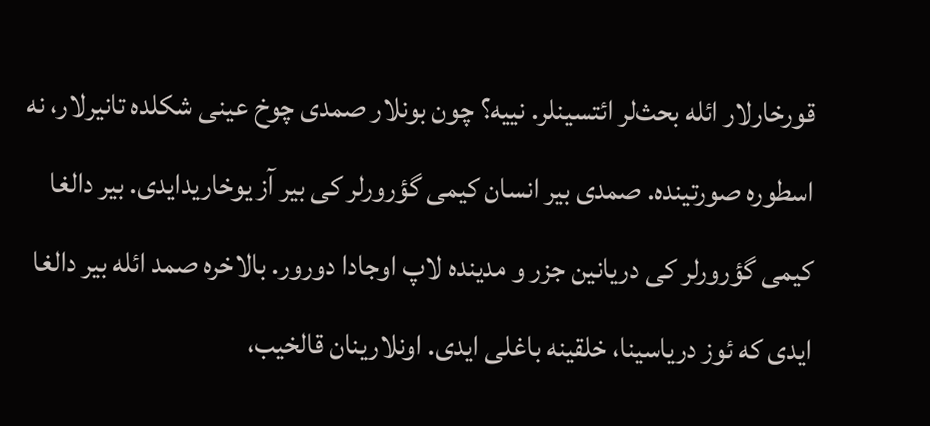قورخارلار ائله بحث‌لر ائتسینلر. نییه؟ چون بونلار صمدی چوخ عینی شکلده تانیرلار، نه اسطوره صورتینده. صمدی بیر انسان کیمی گؤرورلر کی بیر آز یوخاریدایدی. بیر دالغا کیمی گؤرورلر کی دریانین جزر و مدینده لاپ اوجادا دورور. بالاخره صمد ائله بیر دالغا ایدی که ئوز دریاسینا، خلقینه باغلی ایدی. اونلارینان قالخیب،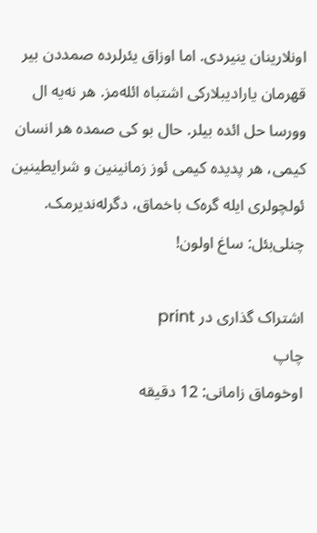اونلارینان ینیردی. اما اوزاق یئرلرده صمددن بیر قهرمان یارادیبلارکی اشتباه ائله‌مز. هر نه‌یه ال وورسا حل ائده بیلر. حال بو کی صمده هر انسان کیمی، هر پدیده کیمی ئوز زمانینین و شرایطینین ئولچولری ایله گره‌ک باخماق، دگرله‌ندیرمک.
چنلی‌بئل‌: ساغ اولون!

اشتراک گذاری در print
چاپ
اوخوماق زامانی: 12 دقیقه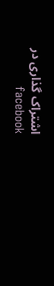اشتراک گذاری در facebook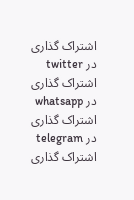اشتراک گذاری در twitter
اشتراک گذاری در whatsapp
اشتراک گذاری در telegram
اشتراک گذاری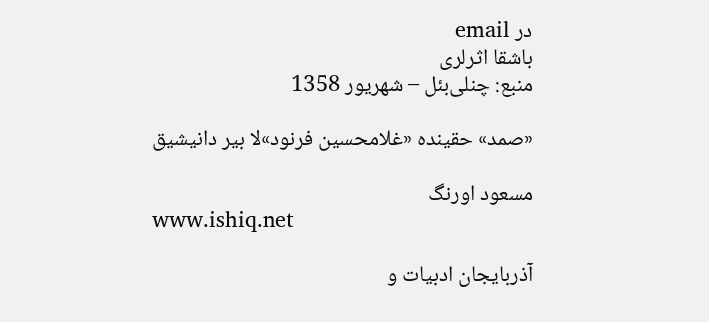در email
باشقا اثرلری
منبع: چنلی‌بئل‌ – شهریور 1358

«صمد» حقینده «غلامحسین فرنود»لا بیر دانیشیق

مسعود اورنگ
www.ishiq.net

آذربایجان ادبیات و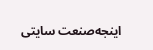اینجه‌صنعت سایتی